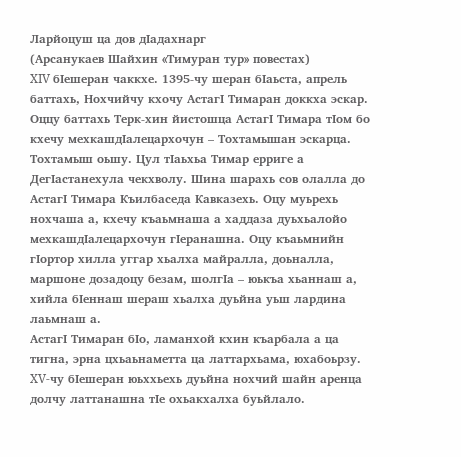Ларйоцуш ца дов дIадахнарг
(Арсанукаев Шайхин «Тимуран тур» повестах)
XIV бIешеран чаккхе. 1395-чу шеран бIаьста, апрель баттахь, Нохчийчу кхочу АстагI Тимаран доккха эскар. Оццу баттахь Терк-хин йистошца АстагI Тимара тIом бо кхечу мехкашдIалецархочун – Тохтамышан эскарца. Тохтамыш оьшу. Цул тIаьхьа Тимар ерриге а ДегIастанехула чекхволу. Шина шарахь сов олалла до АстагI Тимара Къилбаседа Кавказехь. Оцу муьрехь нохчаша а, кхечу къаьмнаша а хаддаза дуьхьалойо мехкашдIалецархочун гIеранашна. Оцу къаьмнийн гIортор хилла уггар хьалха майралла, доьналла, маршоне дозадоцу безам, шолгIа – юькъа хьаннаш а, хийла бIеннаш шераш хьалха дуьйна уьш лардина лаьмнаш а.
АстагI Тимаран бIо, ламанхой кхин къарбала а ца тигна, эрна цхьаьнаметта ца латтархьама, юхабоьрзу. XV-чу бIешеран юьххьехь дуьйна нохчий шайн аренца долчу латтанашна тIе охьакхалха буьйлало.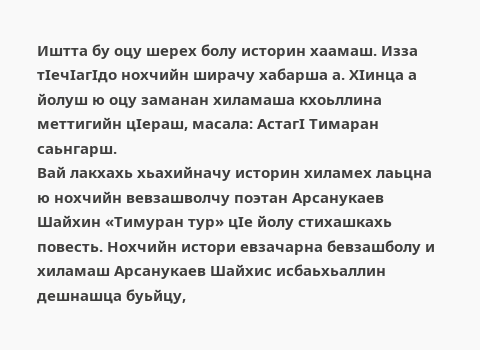Иштта бу оцу шерех болу историн хаамаш. Изза тIечIагIдо нохчийн ширачу хабарша а. ХIинца а йолуш ю оцу заманан хиламаша кхоьллина меттигийн цIераш, масала: АстагI Тимаран саьнгарш.
Вай лакхахь хьахийначу историн хиламех лаьцна ю нохчийн вевзашволчу поэтан Арсанукаев Шайхин «Тимуран тур» цIе йолу стихашкахь повесть. Нохчийн истори евзачарна бевзашболу и хиламаш Арсанукаев Шайхис исбаьхьаллин дешнашца буьйцу,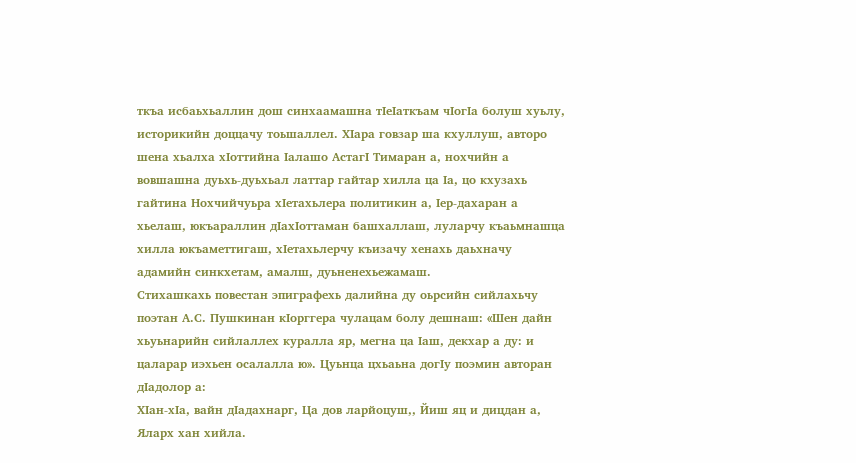ткъа исбаьхьаллин дош синхаамашна тIеIаткъам чIогIа болуш хуьлу, историкийн доццачу тоьшаллел. ХIара говзар ша кхуллуш, авторо шена хьалха хIоттийна Iалашо АстагI Тимаран а, нохчийн а вовшашна дуьхь-дуьхьал латтар гайтар хилла ца Iа, цо кхузахь гайтина Нохчийчуьра хIетахьлера политикин а, Iер-дахаран а хьелаш, юкъараллин дIахIоттаман башхаллаш, луларчу къаьмнашца хилла юкъаметтигаш, хIетахьлерчу къизачу хенахь даьхначу адамийн синкхетам, амалш, дуьненехьежамаш.
Стихашкахь повестан эпиграфехь далийна ду оьрсийн сийлахьчу поэтан А.С. Пушкинан кIорггера чулацам болу дешнаш: «Шен дайн хьуьнарийн сийлаллех куралла яр, мегна ца Iаш, декхар а ду: и цаларар иэхьен осалалла ю». Цуьнца цхьаьна догIу поэмин авторан дIадолор а:
ХIан-хIа, вайн дIадахнарг, Ца дов ларйоцуш,, Йиш яц и дицдан а,
Яларх хан хийла.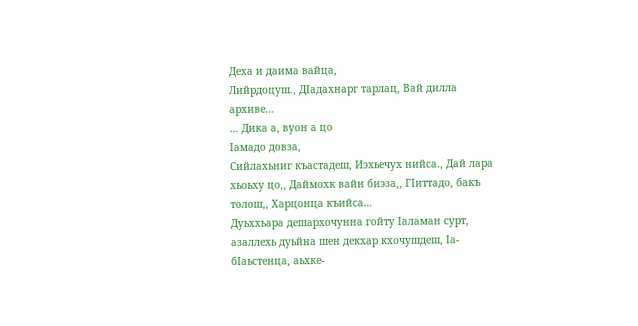Деха и даима вайца,
Лийрдоцуш., ДIадахнарг тарлац, Вай дилла архиве…
… Дика а, вуон а цо
Iамадо довза,
Сийлахьниг къастадеш, Иэхьечух нийса., Дай лара хьоьху цо,, Даймохк вайн биэза,, ГIиттадо, бакъ толош,, Харцонца къийса…
Дуьххьара дешархочунна гойту Iаламан сурт, азаллехь дуьйна шен декхар кхочушдеш, Iа-бIаьстенца, аьхке-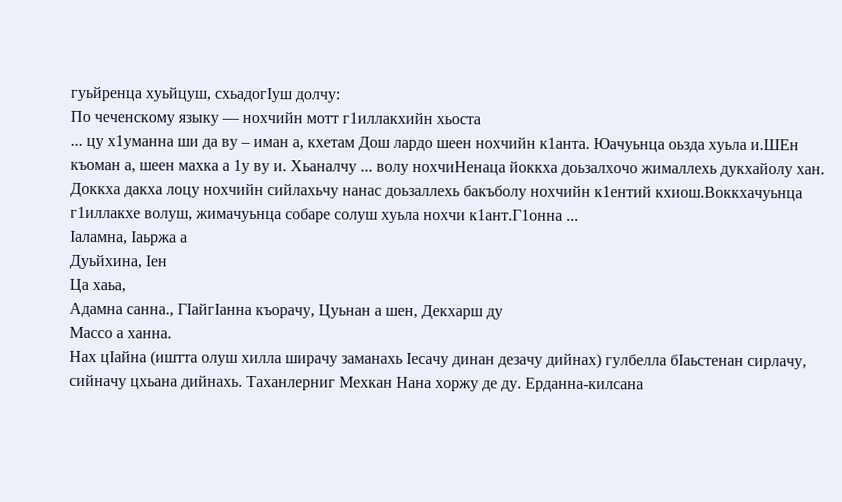гуьйренца хуьйцуш, схьадогIуш долчу:
По чеченскому языку — нохчийн мотт г1иллакхийн хьоста
... цу х1уманна ши да ву – иман а, кхетам Дош лардо шеен нохчийн к1анта. Юачуьнца оьзда хуьла и.ШЕн къоман а, шеен махка а 1у ву и. Хьаналчу ... волу нохчиНенаца йоккха доьзалхочо жималлехь дукхайолу хан. Доккха дакха лоцу нохчийн сийлахьчу нанас доьзаллехь бакъболу нохчийн к1ентий кхиош.Воккхачуьнца г1иллакхе волуш, жимачуьнца собаре солуш хуьла нохчи к1ант.Г1онна ...
Iаламна, Iаьржа а
Дуьйхина, Iен
Ца хаьа,
Адамна санна., ГIайгIанна къорачу, Цуьнан а шен, Декхарш ду
Массо а ханна.
Нах цIайна (иштта олуш хилла ширачу заманахь Iесачу динан дезачу дийнах) гулбелла бIаьстенан сирлачу, сийначу цхьана дийнахь. Таханлерниг Мехкан Нана хоржу де ду. Ерданна-килсана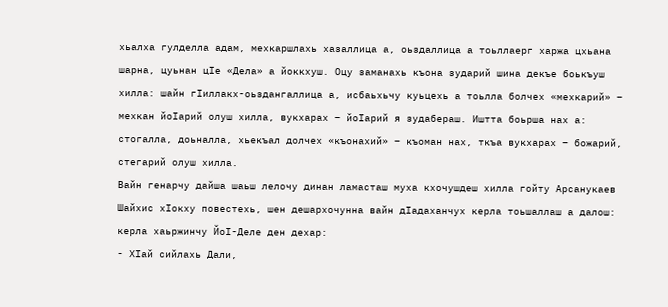хьалха гулделла адам, мехкаршлахь хазаллица а, оьздаллица а тоьллаерг харжа цхьана шарна, цуьнан цIе «Дела» а йоккхуш. Оцу заманахь къона зударий шина декъе боькъуш хилла: шайн гIиллакх-оьздангаллица а, исбаьхьчу куьцехь а тоьлла болчех «мехкарий» – мехкан йоIарий олуш хилла, вукхарах – йоIарий я зудабераш. Иштта боьрша нах а: стогалла, доьналла, хьекъал долчех «къонахий» – къоман нах, ткъа вукхарах – божарий, стегарий олуш хилла.
Вайн генарчу дайша шаьш лелочу динан ламасташ муха кхочушдеш хилла гойту Арсанукаев Шайхис хIокху повестехь, шен дешархочунна вайн дIадаханчух керла тоьшаллаш а далош: керла хаьржинчу ЙоI-Деле ден дехар:
- ХIай сийлахь Дали,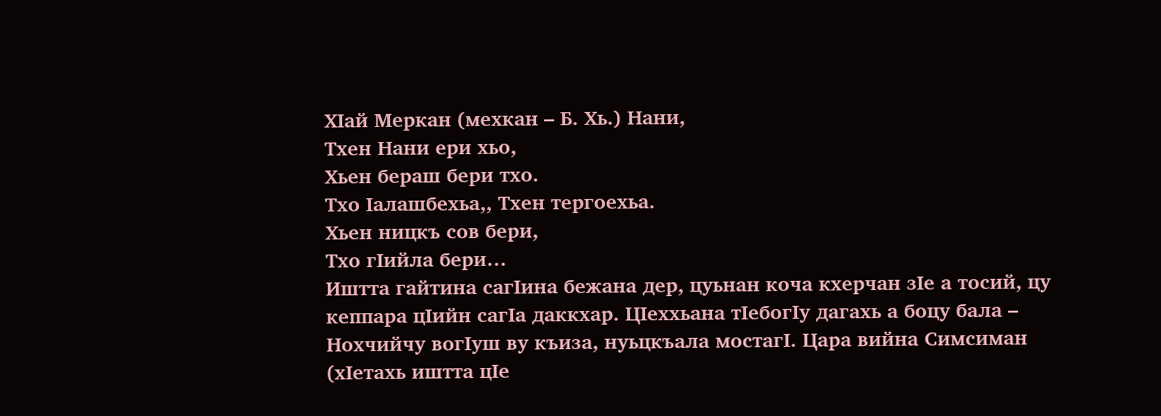ХIай Меркан (мехкан – Б. Хь.) Нани,
Тхен Нани ери хьо,
Хьен бераш бери тхо.
Тхо Iалашбехьа,, Тхен тергоехьа.
Хьен ницкъ сов бери,
Тхо гIийла бери…
Иштта гайтина сагIина бежана дер, цуьнан коча кхерчан зIе а тосий, цу кеппара цIийн сагIа даккхар. ЦIеххьана тIебогIу дагахь а боцу бала – Нохчийчу вогIуш ву къиза, нуьцкъала мостагI. Цара вийна Симсиман (хIетахь иштта цIе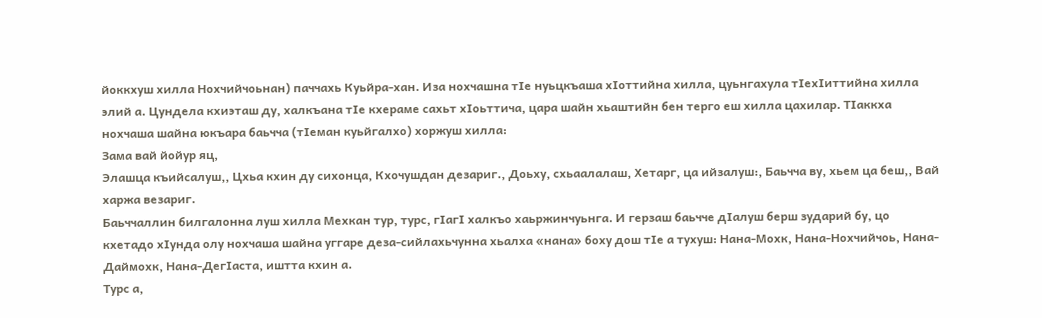йоккхуш хилла Нохчийчоьнан) паччахь Куьйра-хан. Иза нохчашна тIе нуьцкъаша хIоттийна хилла, цуьнгахула тIехIиттийна хилла элий а. Цундела кхиэташ ду, халкъана тIе кхераме сахьт хIоьттича, цара шайн хьаштийн бен терго еш хилла цахилар. ТIаккха нохчаша шайна юкъара баьчча (тIеман куьйгалхо) хоржуш хилла:
Зама вай йойур яц,
Элашца къийсалуш,, Цхьа кхин ду сихонца, Кхочушдан дезариг., Доьху, схьаалалаш, Хетарг, ца ийзалуш:, Баьчча ву, хьем ца беш,, Вай харжа везариг.
Баьччаллин билгалонна луш хилла Мехкан тур, турс, гIагI халкъо хаьржинчуьнга. И герзаш баьчче дIалуш берш зударий бу, цо кхетадо хIунда олу нохчаша шайна уггаре деза-сийлахьчунна хьалха «нана» боху дош тIе а тухуш: Нана-Мохк, Нана-Нохчийчоь, Нана-Даймохк, Нана-ДегIаста, иштта кхин а.
Турс а,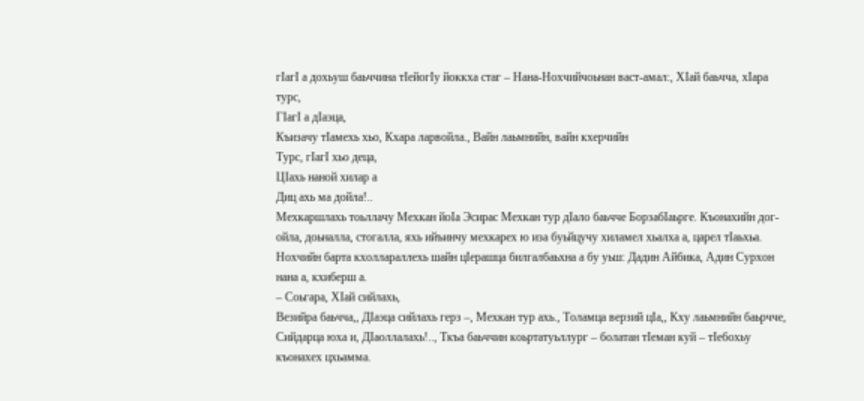гIагI а дохьуш баьччина тIейогIу йоккха стаг – Нана-Нохчийчоьнан васт-амал:, ХIай баьчча, хIара турс,
ГIагI а дIаэца,
Къизачу тIамехь хьо, Кхара ларвойла., Вайн лаьмнийн, вайн кхерчийн
Турс, гIагI хьо деца,
ЦIахь наной хилар а
Диц ахь ма дойла!..
Мехкаршлахь тоьллачу Мехкан йоIа Эсирас Мехкан тур дIало баьчче БорзабIаьрге. Къонахийн дог-ойла, доьналла, стогалла, яхь ийъинчу мехкарех ю иза буьйцучу хиламел хьалха а, царел тIаьхьа. Нохчийн барта кхоллараллехь шайн цIерашца билгалбаьхна а бу уьш: Дадин Айбика, Адин Сурхон нана а, кхиберш а.
– Соьгара, ХIай сийлахь,
Везийра баьчча,, ДIаэца сийлахь герз –, Мехкан тур ахь., Толамца верзий цIа,, Кху лаьмнийн баьрчче, Сийдарца юха и, ДIаоллалахь!.., Ткъа баьччин коьртатуьллург – болатан тIеман куй – тIебохьу къонахех цхьамма.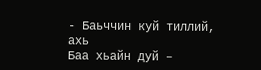- Баьччин куй тиллий, ахь
Баа хьайн дуй –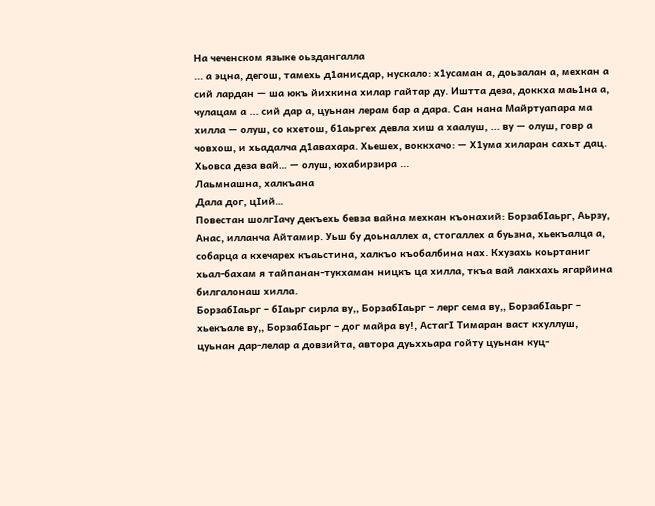На чеченском языке оьздангалла
... а эцна, дегош, тамехь д1анисдар, нускало: х1усаман а, доьзалан а, мехкан а сий лардан — ша юкъ йихкина хилар гайтар ду. Иштта деза, доккха маь1на а, чулацам а ... сий дар а, цуьнан лерам бар а дара. Сан нана Майртуапара ма хилла — олуш, со кхетош, б1аьргех девла хиш а хаалуш, ... ву — олуш, говр а човхош, и хьадалча д1авахара. Хьешех, воккхачо: — Х1ума хиларан сахьт дац. Хьовса деза вай… — олуш, юхабирзира ...
Лаьмнашна, халкъана
Дала дог, цIий…
Повестан шолгIачу декъехь бевза вайна мехкан къонахий: БорзабIаьрг, Аьрзу, Анас, илланча Айтамир. Уьш бу доьналлех а, стогаллех а буьзна, хьекъалца а, собарца а кхечарех къаьстина, халкъо къобалбина нах. Кхузахь коьртаниг хьал-бахам я тайпанан-тукхаман ницкъ ца хилла, ткъа вай лакхахь ягарйина билгалонаш хилла.
БорзабIаьрг – бIаьрг сирла ву,, БорзабIаьрг – лерг сема ву,, БорзабIаьрг – хьекъале ву,, БорзабIаьрг – дог майра ву!, АстагI Тимаран васт кхуллуш, цуьнан дар-лелар а довзийта, автора дуьххьара гойту цуьнан куц-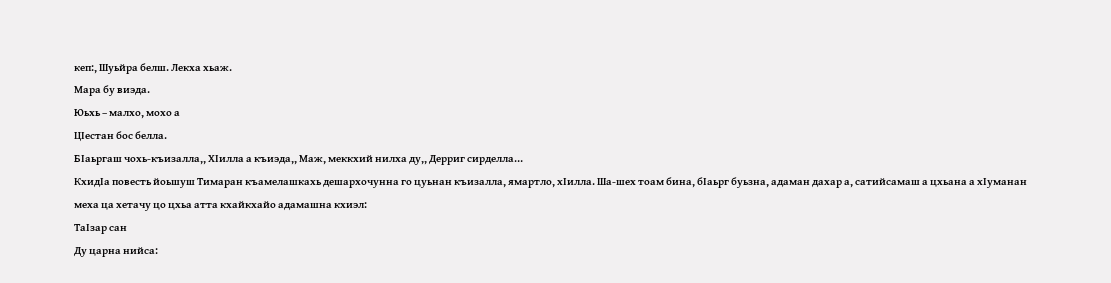кеп:, Шуьйра белш. Лекха хьаж.
Мара бу виэда.
Юьхь – малхо, мохо а
ЦIестан бос белла.
БIаьргаш чохь-къизалла,, ХIилла а къиэда,, Маж, меккхий нилха ду,, Дерриг сирделла…
КхидIа повесть йоьшуш Тимаран къамелашкахь дешархочунна го цуьнан къизалла, ямартло, хIилла. Ша-шех тоам бина, бIаьрг буьзна, адаман дахар а, сатийсамаш а цхьана а хIуманан меха ца хетачу цо цхьа атта кхайкхайо адамашна кхиэл:
ТаIзар сан
Ду царна нийса: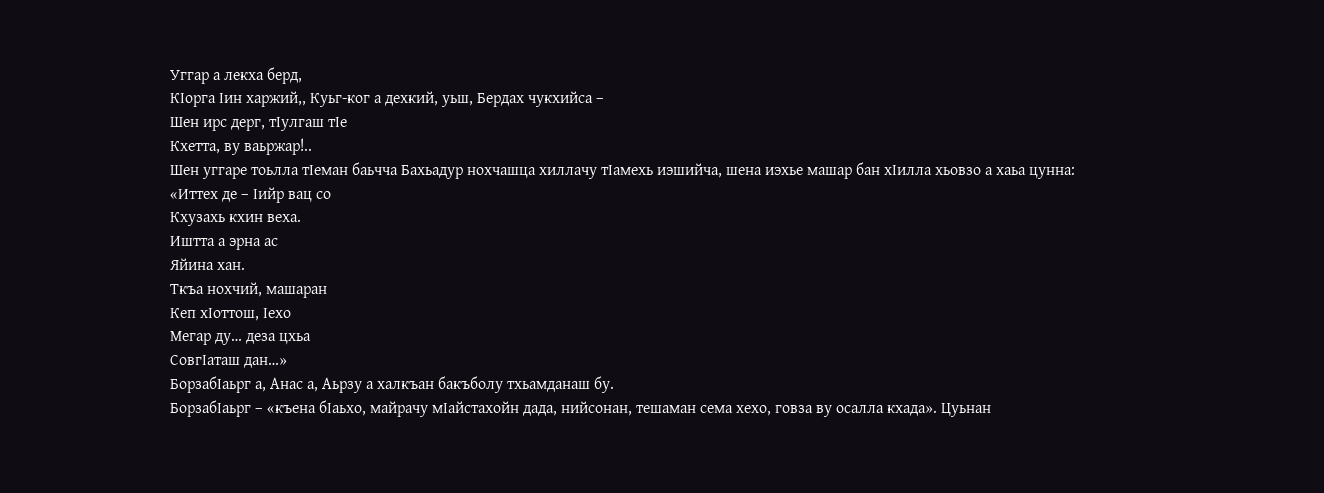Уггар а лекха берд,
КIорга Iин харжий,, Куьг-ког а дехкий, уьш, Бердах чукхийса –
Шен ирс дерг, тIулгаш тIе
Кхетта, ву ваьржар!..
Шен уггаре тоьлла тIеман баьчча Бахьадур нохчашца хиллачу тIамехь иэшийча, шена иэхье машар бан хIилла хьовзо а хаьа цунна:
«Иттех де – Iийр вац со
Кхузахь кхин веха.
Иштта а эрна ас
Яйина хан.
Ткъа нохчий, машаран
Кеп хIоттош, Iехо
Мегар ду… деза цхьа
СовгIаташ дан…»
БорзабIаьрг а, Анас а, Аьрзу а халкъан бакъболу тхьамданаш бу.
БорзабIаьрг – «къена бIаьхо, майрачу мIайстахойн дада, нийсонан, тешаман сема хехо, говза ву осалла кхада». Цуьнан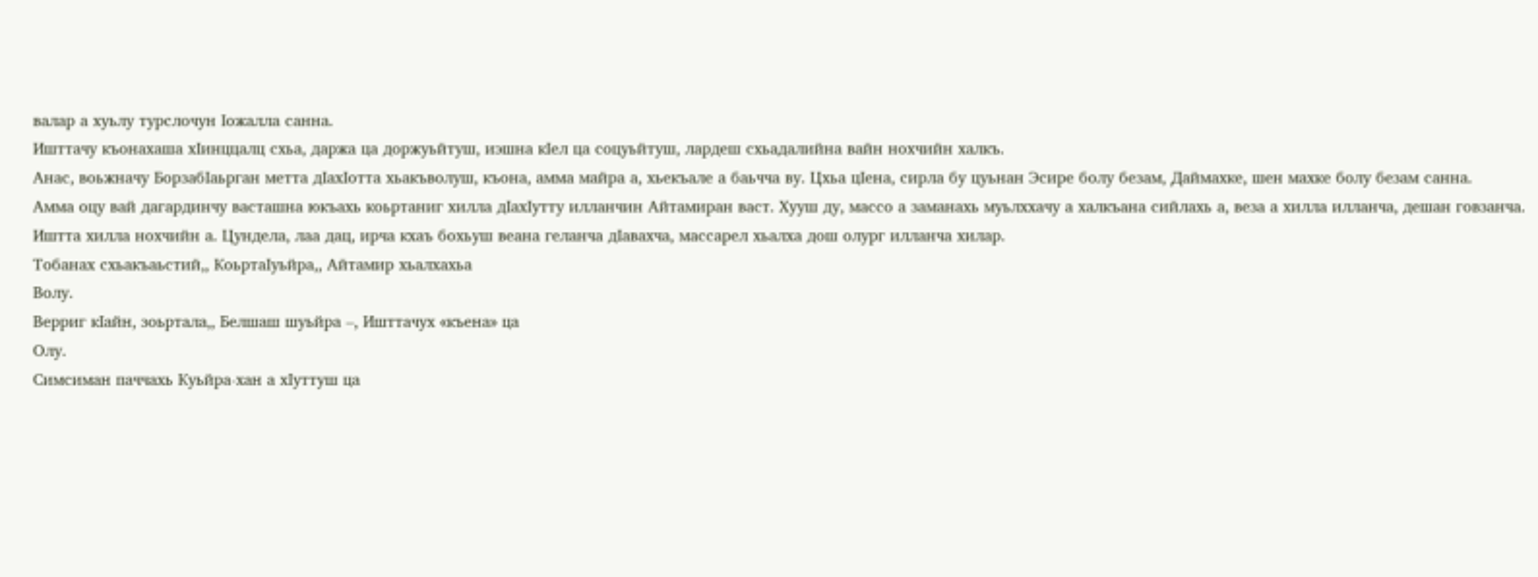валар а хуьлу турслочун Iожалла санна.
Ишттачу къонахаша хIинццалц схьа, даржа ца доржуьйтуш, иэшна кIел ца соцуьйтуш, лардеш схьадалийна вайн нохчийн халкъ.
Анас, воьжначу БорзабIаьрган метта дIахIотта хьакъволуш, къона, амма майра а, хьекъале а баьчча ву. Цхьа цIена, сирла бу цуьнан Эсире болу безам, Даймахке, шен махке болу безам санна.
Амма оцу вай дагардинчу васташна юкъахь коьртаниг хилла дIахIутту илланчин Айтамиран васт. Хууш ду, массо а заманахь муьлххачу а халкъана сийлахь а, веза а хилла илланча, дешан говзанча. Иштта хилла нохчийн а. Цундела, лаа дац, ирча кхаъ бохьуш веана геланча дIавахча, массарел хьалха дош олург илланча хилар.
Тобанах схьакъаьстий,, КоьртаIуьйра,, Айтамир хьалхахьа
Волу.
Верриг кIайн, зоьртала,, Белшаш шуьйра –, Ишттачух «къена» ца
Олу.
Симсиман паччахь Куьйра-хан а хIуттуш ца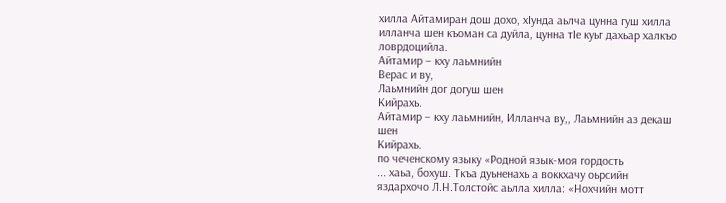хилла Айтамиран дош дохо, хIунда аьлча цунна гуш хилла илланча шен къоман са дуйла, цунна тIе куьг дахьар халкъо ловрдоцийла.
Айтамир – кху лаьмнийн
Верас и ву,
Лаьмнийн дог догуш шен
Кийрахь.
Айтамир – кху лаьмнийн, Илланча ву,, Лаьмнийн аз декаш шен
Кийрахь.
по чеченскому языку «Родной язык-моя гордость
... хаьа, бохуш. Ткъа дуьненахь а воккхачу оьрсийн яздархочо Л.Н.Толстойс аьлла хилла: «Нохчийн мотт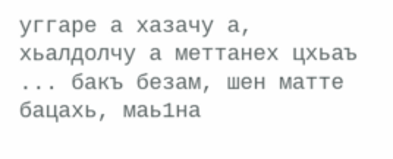уггаре а хазачу а, хьалдолчу а меттанех цхьаъ ... бакъ безам, шен матте бацахь, маь1на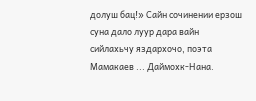долуш бац!» Сайн сочинении ерзош суна дало луур дара вайн сийлахьчу яздархочо, поэта Мамакаев ... Даймохк-Нана.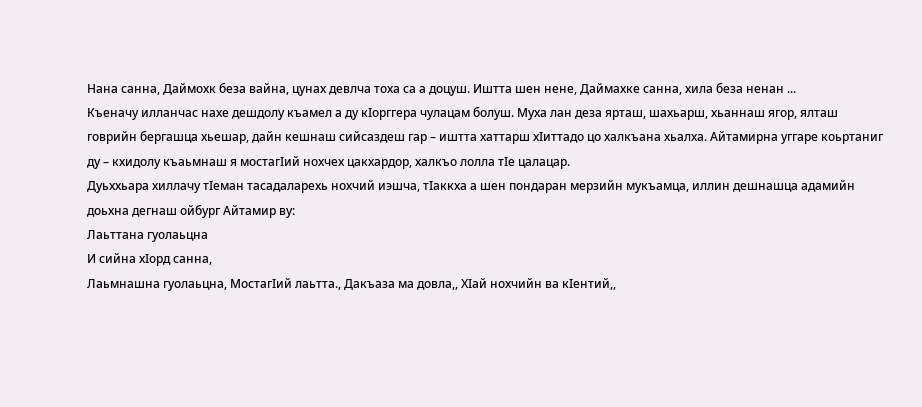Нана санна, Даймохк беза вайна, цунах девлча тоха са а доцуш. Иштта шен нене, Даймахке санна, хила беза ненан ...
Къеначу илланчас нахе дешдолу къамел а ду кIорггера чулацам болуш. Муха лан деза ярташ, шахьарш, хьаннаш ягор, ялташ говрийн бергашца хьешар, дайн кешнаш сийсаздеш гар – иштта хаттарш хIиттадо цо халкъана хьалха. Айтамирна уггаре коьртаниг ду – кхидолу къаьмнаш я мостагIий нохчех цакхардор, халкъо лолла тIе цалацар.
Дуьххьара хиллачу тIеман тасадаларехь нохчий иэшча, тIаккха а шен пондаран мерзийн мукъамца, иллин дешнашца адамийн доьхна дегнаш ойбург Айтамир ву:
Лаьттана гуолаьцна
И сийна хIорд санна,
Лаьмнашна гуолаьцна, МостагIий лаьтта., Дакъаза ма довла,, ХIай нохчийн ва кIентий,,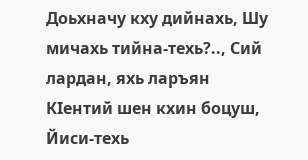Доьхначу кху дийнахь, Шу мичахь тийна-техь?.., Сий лардан, яхь ларъян
КIентий шен кхин боцуш,
Йиси-техь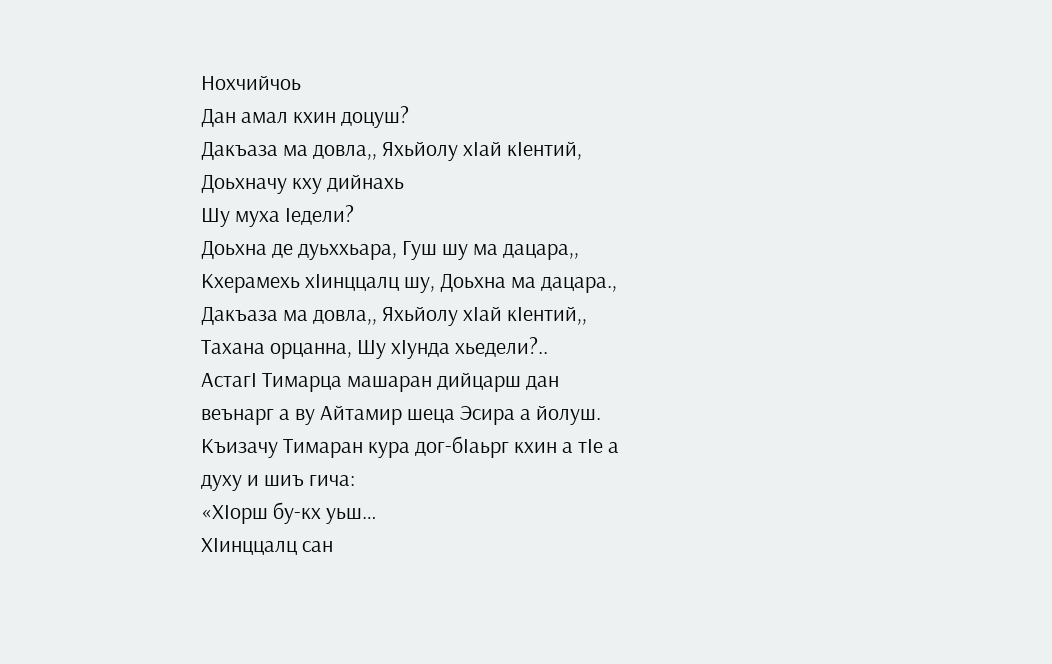Нохчийчоь
Дан амал кхин доцуш?
Дакъаза ма довла,, Яхьйолу хIай кIентий, Доьхначу кху дийнахь
Шу муха Iедели?
Доьхна де дуьххьара, Гуш шу ма дацара,, Кхерамехь хIинццалц шу, Доьхна ма дацара., Дакъаза ма довла,, Яхьйолу хIай кIентий,, Тахана орцанна, Шу хIунда хьедели?..
АстагI Тимарца машаран дийцарш дан веънарг а ву Айтамир шеца Эсира а йолуш. Къизачу Тимаран кура дог-бIаьрг кхин а тIе а духу и шиъ гича:
«ХIорш бу-кх уьш…
ХIинццалц сан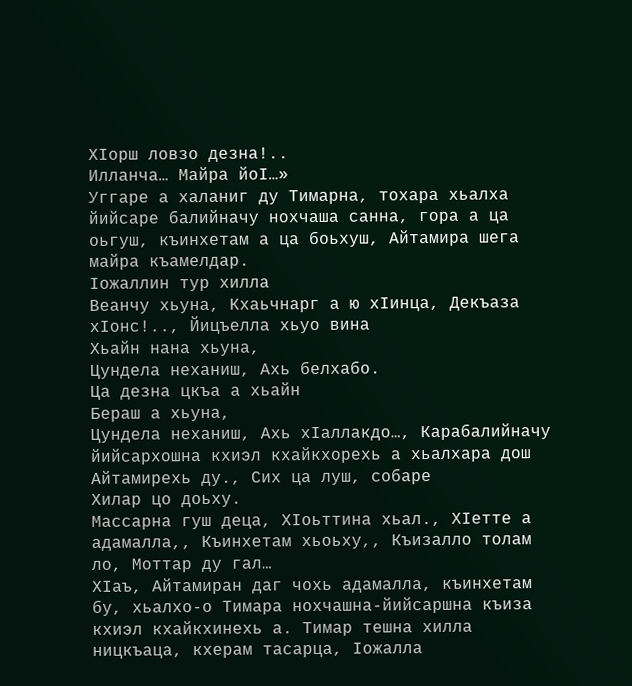ХIорш ловзо дезна!..
Илланча… Майра йоI…»
Уггаре а халаниг ду Тимарна, тохара хьалха йийсаре балийначу нохчаша санна, гора а ца оьгуш, къинхетам а ца боьхуш, Айтамира шега майра къамелдар.
Iожаллин тур хилла
Веанчу хьуна, Кхаьчнарг а ю хIинца, Декъаза хIонс!.., Йицъелла хьуо вина
Хьайн нана хьуна,
Цундела неханиш, Ахь белхабо.
Ца дезна цкъа а хьайн
Бераш а хьуна,
Цундела неханиш, Ахь хIаллакдо…, Карабалийначу йийсархошна кхиэл кхайкхорехь а хьалхара дош Айтамирехь ду., Сих ца луш, собаре
Хилар цо доьху.
Массарна гуш деца, ХIоьттина хьал., ХIетте а адамалла,, Къинхетам хьоьху,, Къизалло толам ло, Моттар ду гал…
ХIаъ, Айтамиран даг чохь адамалла, къинхетам бу, хьалхо-о Тимара нохчашна-йийсаршна къиза кхиэл кхайкхинехь а. Тимар тешна хилла ницкъаца, кхерам тасарца, Iожалла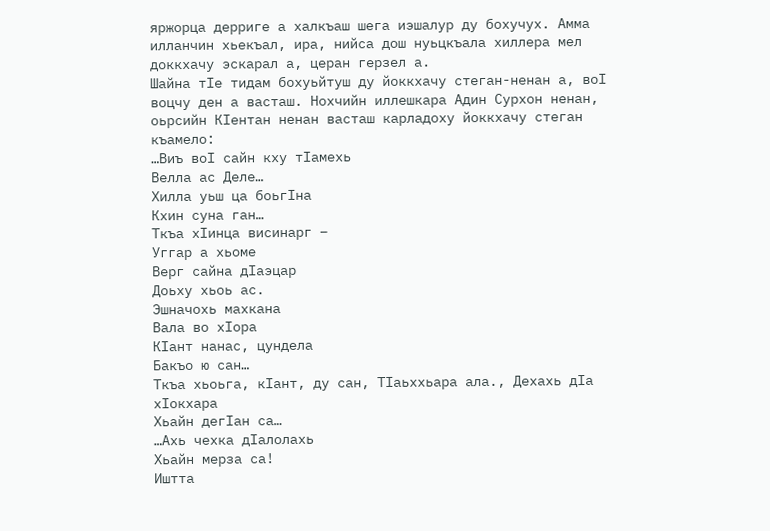яржорца дерриге а халкъаш шега иэшалур ду бохучух. Амма илланчин хьекъал, ира, нийса дош нуьцкъала хиллера мел доккхачу эскарал а, церан герзел а.
Шайна тIе тидам бохуьйтуш ду йоккхачу стеган-ненан а, воI воцчу ден а васташ. Нохчийн иллешкара Адин Сурхон ненан, оьрсийн КIентан ненан васташ карладоху йоккхачу стеган къамело:
…Виъ воI сайн кху тIамехь
Велла ас Деле…
Хилла уьш ца боьгIна
Кхин суна ган…
Ткъа хIинца висинарг –
Уггар а хьоме
Верг сайна дIаэцар
Доьху хьоь ас.
Эшначохь махкана
Вала во хIора
КIант нанас, цундела
Бакъо ю сан…
Ткъа хьоьга, кIант, ду сан, ТIаьххьара ала., Дехахь дIа хIокхара
Хьайн дегIан са…
…Ахь чехка дIалолахь
Хьайн мерза са!
Иштта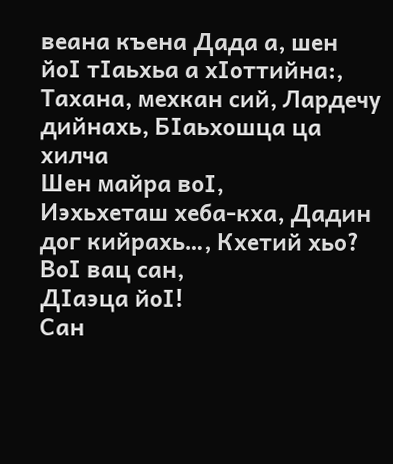веана къена Дада а, шен йоI тIаьхьа а хIоттийна:, Тахана, мехкан сий, Лардечу дийнахь, БIаьхошца ца хилча
Шен майра воI,
Иэхьхеташ хеба-кха, Дадин дог кийрахь…, Кхетий хьо? ВоI вац сан,
ДIаэца йоI!
Сан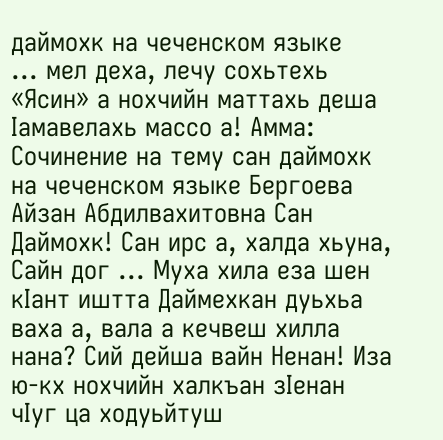даймохк на чеченском языке
... мел деха, лечу сохьтехь «Ясин» а нохчийн маттахь деша Іамавелахь массо а! Амма: Сочинение на тему сан даймохк на чеченском языке Бергоева Айзан Абдилвахитовна Сан Даймохк! Сан ирс а, халда хьуна, Сайн дог ... Муха хила еза шен кІант иштта Даймехкан дуьхьа ваха а, вала а кечвеш хилла нана? Сий дейша вайн Ненан! Иза ю-кх нохчийн халкъан зІенан чІуг ца ходуьйтуш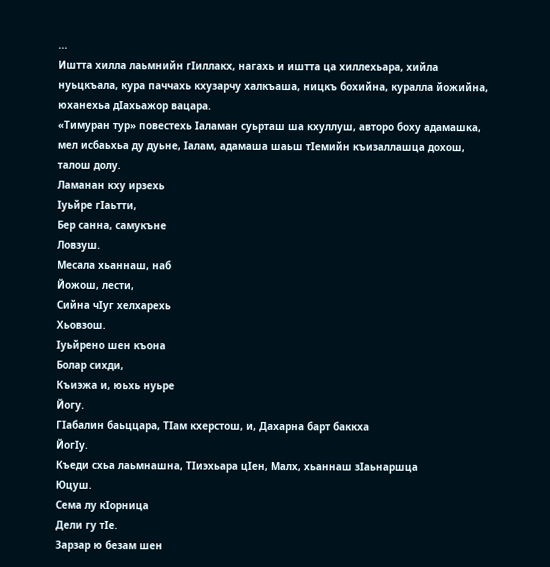...
Иштта хилла лаьмнийн гIиллакх, нагахь и иштта ца хиллехьара, хийла нуьцкъала, кура паччахь кхузарчу халкъаша, ницкъ бохийна, куралла йожийна, юханехьа дIахьажор вацара.
«Тимуран тур» повестехь Iаламан суьрташ ша кхуллуш, авторо боху адамашка, мел исбаьхьа ду дуьне, Iалам, адамаша шаьш тIемийн къизаллашца дохош, талош долу.
Ламанан кху ирзехь
Iуьйре гIаьтти,
Бер санна, самукъне
Ловзуш.
Месала хьаннаш, наб
Йожош, лести,
Сийна чIуг хелхарехь
Хьовзош.
Iуьйрено шен къона
Болар сихди,
Къиэжа и, юьхь нуьре
Йогу.
ГIабалин баьццара, ТIам кхерстош, и, Дахарна барт баккха
ЙогIу.
Къеди схьа лаьмнашна, ТIиэхьара цIен, Малх, хьаннаш зIаьнаршца
Юцуш.
Сема лу кIорница
Дели гу тIе.
Зарзар ю безам шен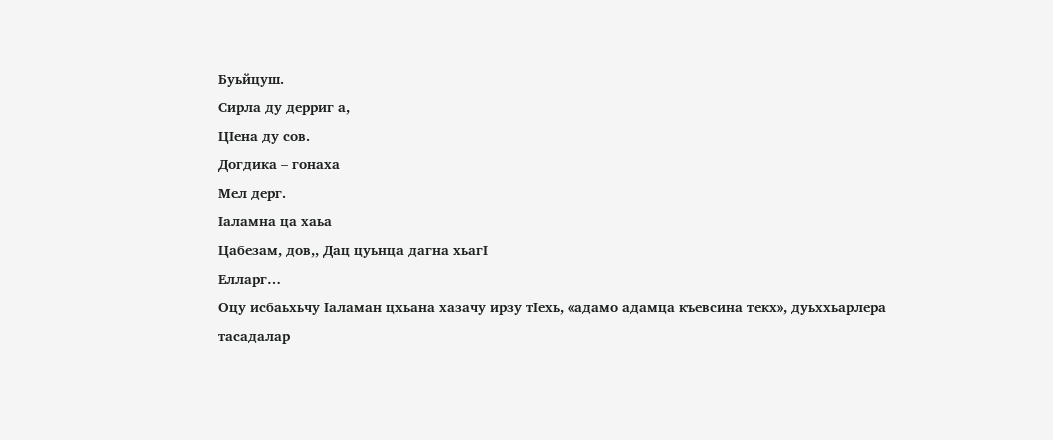Буьйцуш.
Сирла ду дерриг а,
ЦIена ду сов.
Догдика – гонаха
Мел дерг.
Iаламна ца хаьа
Цабезам, дов,, Дац цуьнца дагна хьагI
Елларг…
Оцу исбаьхьчу Iаламан цхьана хазачу ирзу тIехь, «адамо адамца къевсина текх», дуьххьарлера тасадалар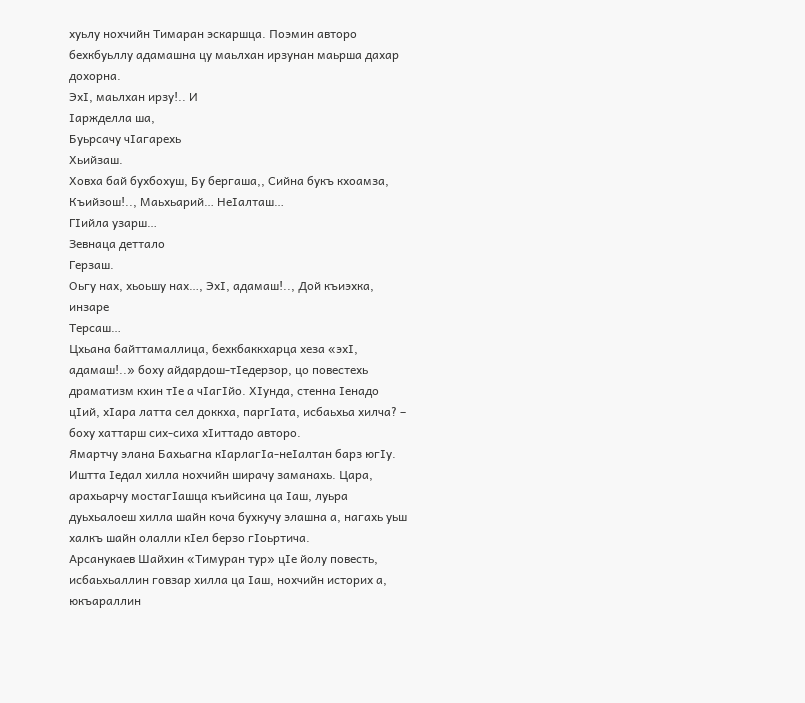хуьлу нохчийн Тимаран эскаршца. Поэмин авторо бехкбуьллу адамашна цу маьлхан ирзунан маьрша дахар дохорна.
ЭхI, маьлхан ирзу!.. И
Iаржделла ша,
Буьрсачу чIагарехь
Хьийзаш.
Ховха бай бухбохуш, Бу бергаша,, Сийна букъ кхоамза, Къийзош!.., Маьхьарий… НеIалташ…
ГIийла узарш…
Зевнаца деттало
Герзаш.
Оьгу нах, хьоьшу нах…, ЭхI, адамаш!.., Дой къиэхка, инзаре
Терсаш…
Цхьана байттамаллица, бехкбаккхарца хеза «эхI, адамаш!..» боху айдардош-тIедерзор, цо повестехь драматизм кхин тIе а чIагIйо. ХIунда, стенна Iенадо цIий, хIара латта сел доккха, паргIата, исбаьхьа хилча? – боху хаттарш сих-сиха хIиттадо авторо.
Ямартчу элана Бахьагна кIарлагIа-неIалтан барз югIу. Иштта Iедал хилла нохчийн ширачу заманахь. Цара, арахьарчу мостагIашца къийсина ца Iаш, луьра дуьхьалоеш хилла шайн коча бухкучу элашна а, нагахь уьш халкъ шайн олалли кIел берзо гIоьртича.
Арсанукаев Шайхин «Тимуран тур» цIе йолу повесть, исбаьхьаллин говзар хилла ца Iаш, нохчийн историх а, юкъараллин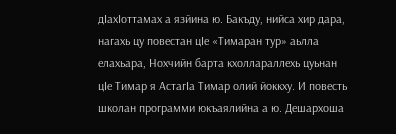дIахIоттамах а язйина ю. Бакъду, нийса хир дара, нагахь цу повестан цIе «Тимаран тур» аьлла елахьара, Нохчийн барта кхоллараллехь цуьнан цIе Тимар я АстагIа Тимар олий йоккху. И повесть школан программи юкъаялийна а ю. Дешархоша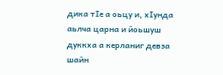дика тIе а оьцу и, хIунда аьлча царна и йоьшуш дуккха а керланиг девза шайн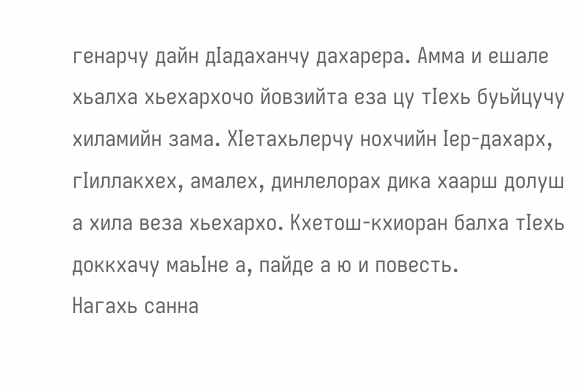генарчу дайн дIадаханчу дахарера. Амма и ешале хьалха хьехархочо йовзийта еза цу тIехь буьйцучу хиламийн зама. ХIетахьлерчу нохчийн Iер-дахарх, гIиллакхех, амалех, динлелорах дика хаарш долуш а хила веза хьехархо. Кхетош-кхиоран балха тIехь доккхачу маьIне а, пайде а ю и повесть.
Нагахь санна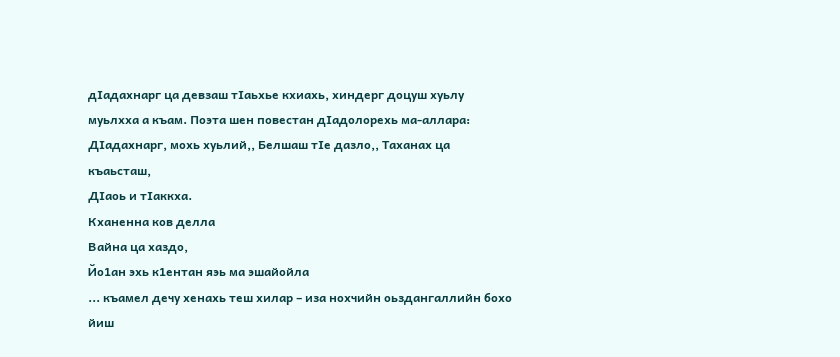дIадахнарг ца девзаш тIаьхье кхиахь, хиндерг доцуш хуьлу муьлхха а къам. Поэта шен повестан дIадолорехь ма-аллара:
ДIадахнарг, мохь хуьлий,, Белшаш тIе дазло,, Таханах ца къаьсташ,
ДIаоь и тIаккха.
Кханенна ков делла
Вайна ца хаздо,
Йо1ан эхь к1ентан яэь ма эшайойла
... къамел дечу хенахь теш хилар – иза нохчийн оьздангаллийн бохо йиш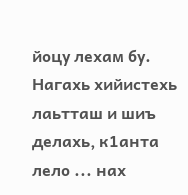йоцу лехам бу. Нагахь хийистехь лаьтташ и шиъ делахь, к1анта лело ... нах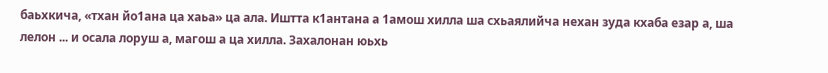баьхкича, «тхан йо1ана ца хаьа» ца ала. Иштта к1антана а 1амош хилла ша схьаялийча нехан зуда кхаба езар а, ша лелон ... и осала лоруш а, магош а ца хилла. Захалонан юьхь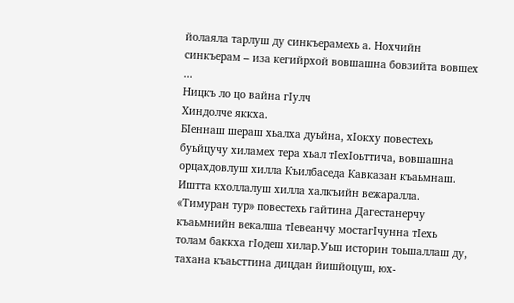йолаяла тарлуш ду синкъерамехь а. Нохчийн синкъерам – иза кегийрхой вовшашна бовзийта вовшех ...
Ницкъ ло цо вайна гIулч
Хиндолче яккха.
БIеннаш шераш хьалха дуьйна, хIокху повестехь буьйцучу хиламех тера хьал тIехIоьттича, вовшашна орцахдовлуш хилла Къилбаседа Кавказан къаьмнаш. Иштта кхоллалуш хилла халкъийн вежаралла. «Тимуран тур» повестехь гайтина Дагестанерчу къаьмнийн векалша тIевеанчу мостагIчунна тIехь толам баккха гIодеш хилар.Уьш историн тоьшаллаш ду, тахана къаьсттина дицдан йишйоцуш, юх-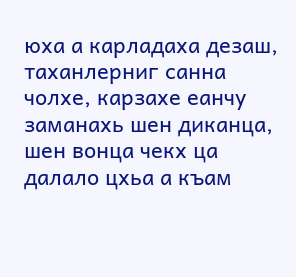юха а карладаха дезаш, таханлерниг санна чолхе, карзахе еанчу заманахь шен диканца, шен вонца чекх ца далало цхьа а къам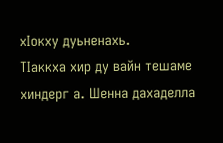хIокху дуьненахь.
ТIаккха хир ду вайн тешаме хиндерг а. Шенна дахаделла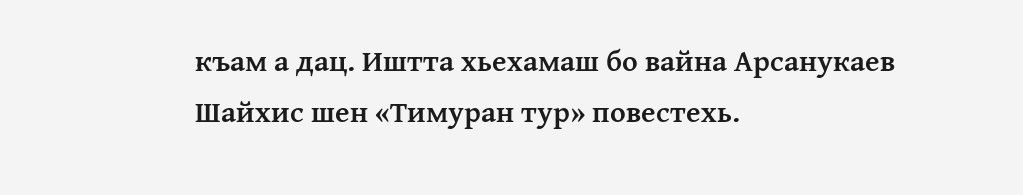къам а дац. Иштта хьехамаш бо вайна Арсанукаев Шайхис шен «Тимуран тур» повестехь.